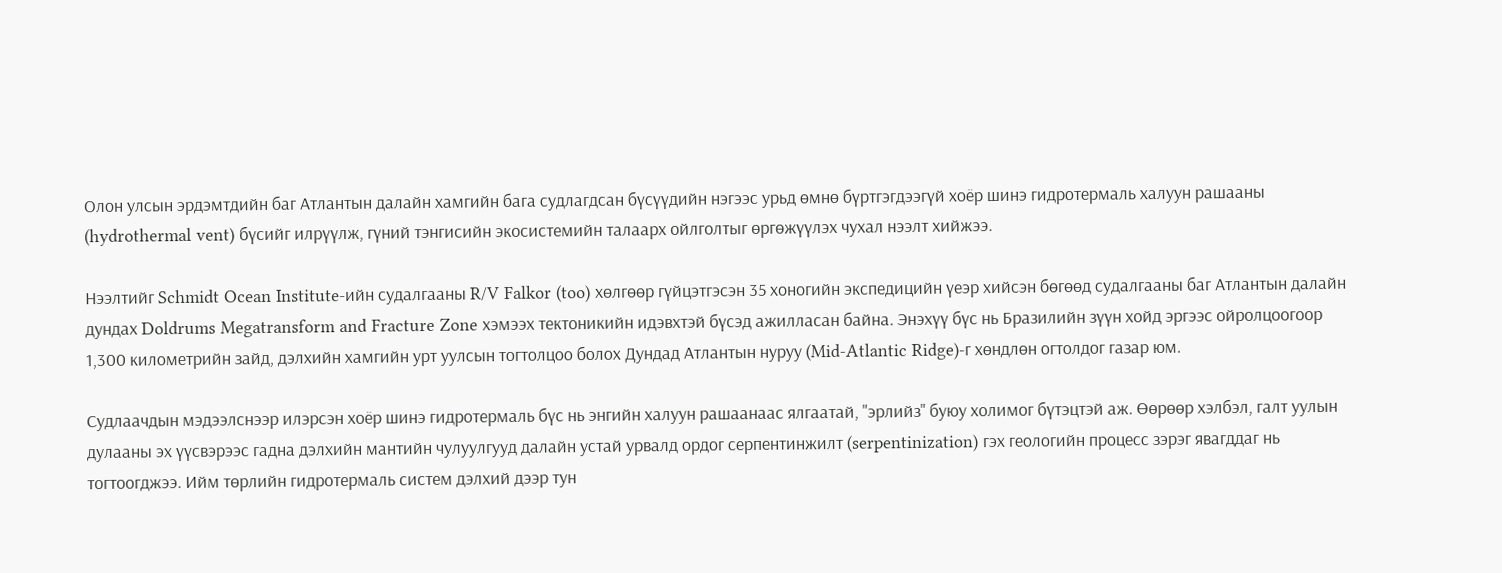Олон улсын эрдэмтдийн баг Атлантын далайн хамгийн бага судлагдсан бүсүүдийн нэгээс урьд өмнө бүртгэгдээгүй хоёр шинэ гидротермаль халуун рашааны (hydrothermal vent) бүсийг илрүүлж, гүний тэнгисийн экосистемийн талаарх ойлголтыг өргөжүүлэх чухал нээлт хийжээ.

Нээлтийг Schmidt Ocean Institute-ийн судалгааны R/V Falkor (too) хөлгөөр гүйцэтгэсэн 35 хоногийн экспедицийн үеэр хийсэн бөгөөд судалгааны баг Атлантын далайн дундах Doldrums Megatransform and Fracture Zone хэмээх тектоникийн идэвхтэй бүсэд ажилласан байна. Энэхүү бүс нь Бразилийн зүүн хойд эргээс ойролцоогоор 1,300 километрийн зайд, дэлхийн хамгийн урт уулсын тогтолцоо болох Дундад Атлантын нуруу (Mid-Atlantic Ridge)-г хөндлөн огтолдог газар юм.

Судлаачдын мэдээлснээр илэрсэн хоёр шинэ гидротермаль бүс нь энгийн халуун рашаанаас ялгаатай, "эрлийз" буюу холимог бүтэцтэй аж. Өөрөөр хэлбэл, галт уулын дулааны эх үүсвэрээс гадна дэлхийн мантийн чулуулгууд далайн устай урвалд ордог серпентинжилт (serpentinization) гэх геологийн процесс зэрэг явагддаг нь тогтоогджээ. Ийм төрлийн гидротермаль систем дэлхий дээр тун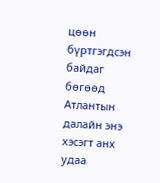цөөн бүртгэгдсэн байдаг бөгөөд Атлантын далайн энэ хэсэгт анх удаа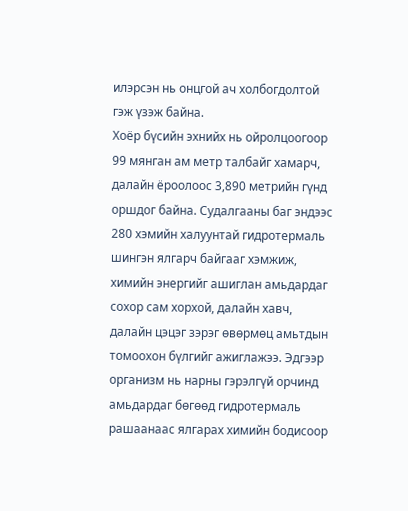илэрсэн нь онцгой ач холбогдолтой гэж үзэж байна.
Хоёр бүсийн эхнийх нь ойролцоогоор 99 мянган ам метр талбайг хамарч, далайн ёроолоос 3,890 метрийн гүнд оршдог байна. Судалгааны баг эндээс 280 хэмийн халуунтай гидротермаль шингэн ялгарч байгааг хэмжиж, химийн энергийг ашиглан амьдардаг сохор сам хорхой, далайн хавч, далайн цэцэг зэрэг өвөрмөц амьтдын томоохон бүлгийг ажиглажээ. Эдгээр организм нь нарны гэрэлгүй орчинд амьдардаг бөгөөд гидротермаль рашаанаас ялгарах химийн бодисоор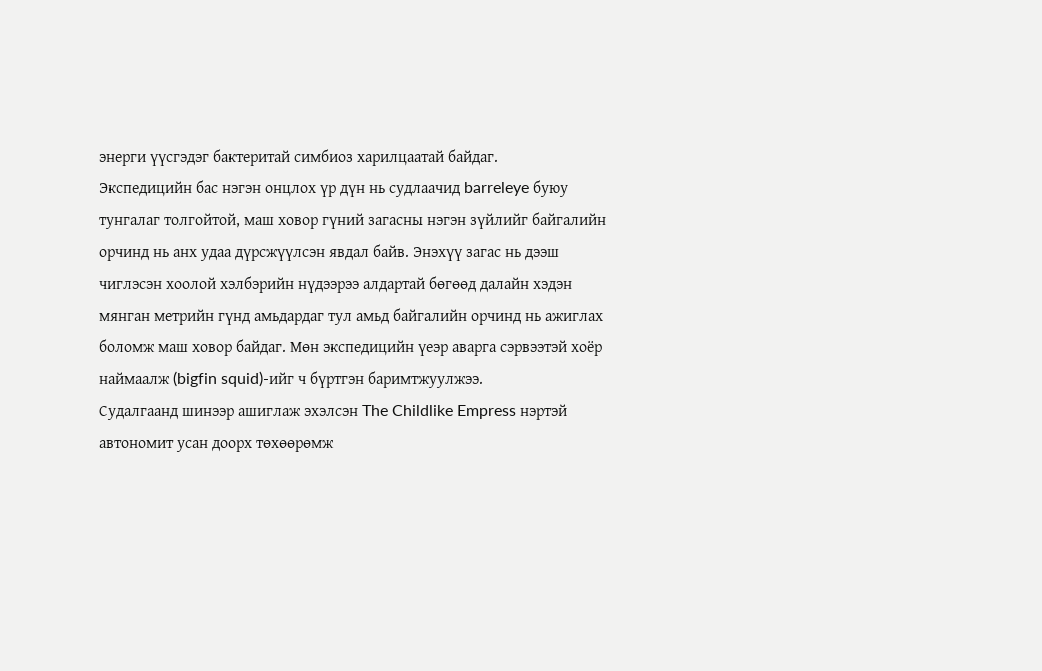энерги үүсгэдэг бактеритай симбиоз харилцаатай байдаг.
Экспедицийн бас нэгэн онцлох үр дүн нь судлаачид barreleye буюу тунгалаг толгойтой, маш ховор гүний загасны нэгэн зүйлийг байгалийн орчинд нь анх удаа дүрсжүүлсэн явдал байв. Энэхүү загас нь дээш чиглэсэн хоолой хэлбэрийн нүдээрээ алдартай бөгөөд далайн хэдэн мянган метрийн гүнд амьдардаг тул амьд байгалийн орчинд нь ажиглах боломж маш ховор байдаг. Мөн экспедицийн үеэр аварга сэрвээтэй хоёр наймаалж (bigfin squid)-ийг ч бүртгэн баримтжуулжээ.
Судалгаанд шинээр ашиглаж эхэлсэн The Childlike Empress нэртэй автономит усан доорх төхөөрөмж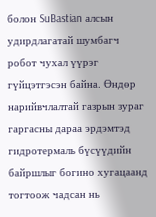болон SuBastian алсын удирдлагатай шумбагч робот чухал үүрэг гүйцэтгэсэн байна. Өндөр нарийвчлалтай газрын зураг гаргасны дараа эрдэмтэд гидротермаль бүсүүдийн байршлыг богино хугацаанд тогтоож чадсан нь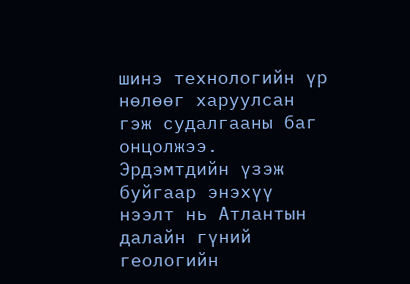шинэ технологийн үр нөлөөг харуулсан гэж судалгааны баг онцолжээ.
Эрдэмтдийн үзэж буйгаар энэхүү нээлт нь Атлантын далайн гүний геологийн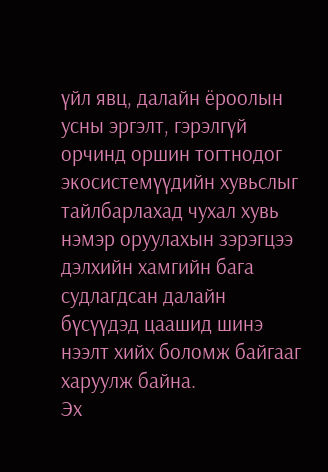үйл явц, далайн ёроолын усны эргэлт, гэрэлгүй орчинд оршин тогтнодог экосистемүүдийн хувьслыг тайлбарлахад чухал хувь нэмэр оруулахын зэрэгцээ дэлхийн хамгийн бага судлагдсан далайн бүсүүдэд цаашид шинэ нээлт хийх боломж байгааг харуулж байна.
Эх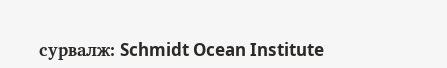сурвалж: Schmidt Ocean Institute